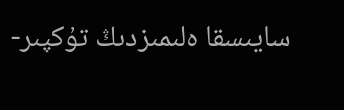سايىسقا ەلىمىزدىڭ تۇكپىر-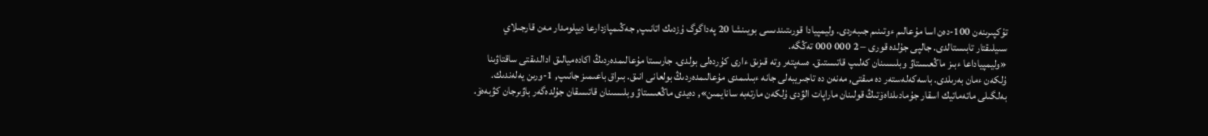تۇكپىرىنەن 100-دەن اسا مۇعالىم ءوتىنىم جىبەردى. وليمپيادا قورىتىندىسى بويىنشا 20 پەداگوگ ۇزدىك اتانىپ, جەڭىمپازدارعا ديپلومدار مەن قارجىلاي سىيلىقتار تابىستالدى. جالپى جۇلدە قورى – 2 000 000 تەڭگە.
«وليمپياداعا ءبىز ماڭعىستاۋ وبلىسىنان كەلىپ قاتىستىق. ەسەپتەر وتە قىزىق ءارى كۇردەلى بولدى. جارىستا مۇعالىمدەردىڭ اكادەميالىق ادالدىقتى ساقتاۋىنا ۇلكەن ءمان بەرىلدى. باسەكەلەستەر دە مىقتى, مەنەن دە تاجىريبەلى جانە ءبىلىمدى مۇعالىمدەردىڭ بولعانى انىق. بىراق باعىمىز جانىپ, 1-ورىن يەلەندىك. بەلگىلى ماتەماتيك اسقار جۇمادىلداەۆتىڭ قولىنان ماراپات الۋدى ۇلكەن مارتەبە سانايمىن», دەيدى ماڭعىستاۋ وبلىسىنان قاتىسقان جۇلدەگەر باۋىرجان كۋبەەۆ.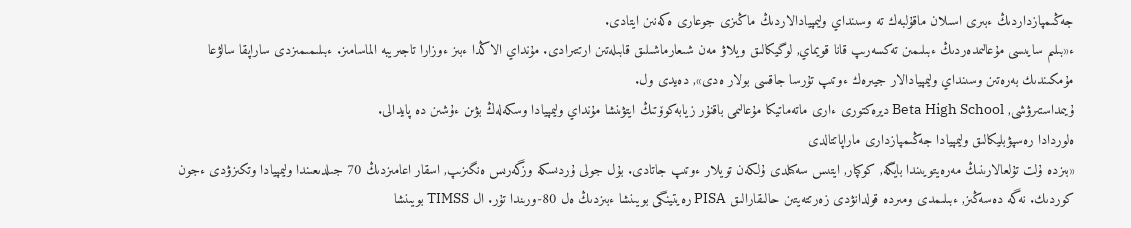جەڭىمپازداردىڭ ءبىرى اسىلان ماقۇلبەك تە وسىنداي وليمپيادالاردىڭ ماڭىزى جوعارى ەكەنىن ايتادى.
ء«بىلىم سايىسى مۇعالىمدەردىڭ ءبىلىمىن تەكسەرىپ قانا قويماي, لوگيكالىق ويلاۋ مەن شىعارماشىلىق قابىلەتىن ارتتىرادى. مۇنداي الاڭدا ءبىز ءوزارا تاجىريبە الماسامىز. ءبىلىمىمىزدى ساراپقا سالۋعا مۇمكىندىك بەرەتىن وسىنداي وليمپيادالار جيىرەك ءوتىپ تۇرسا جاقسى بولار ەدى», دەيدى ول.
ۇيىمداستىرۋشى, Beta High School ديرەكتورى ءارى ماتەماتيكا مۇعالىمى باقنۇر زيابەكوۆتىڭ ايتۋىنشا مۇنداي وليمپيادا وسكەلەڭ بۋىن ءۇشىن دە پايدالى.
ەلوردادا رەسپۋبليكالىق وليمپيادا جەڭىمپازدارى ماراپاتتالدى
«بىزدە ۇلت تۇلعالارىنىڭ مەرەيتويىندا بايگە, كوكپار, ايتىس سەكىلدى ۇلكەن تويلار ءوتىپ جاتادى. بۇل جولى ۇردىسكە وزگەرىس ەنگىزىپ, اسقار اعامىزدىڭ 70 جىلدىعىندا وليمپيادا وتكىزۋدى ءجون كوردىك. نەگە دەسەڭىز, ءبىلىمدى ومىردە قولدانۋدى زەرتتەيتىن حالىقارالىق PISA رەيتينگى بويىنشا ءبىزدىڭ ەل 80-ورىندا تۇر. ال TIMSS بويىنشا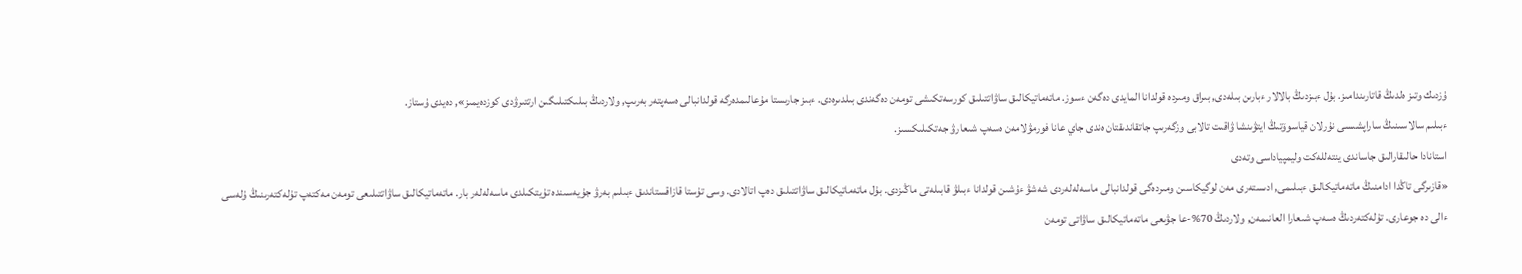ۇزدىك وتىز ەلدىڭ قاتارىندامىز. بۇل ءبىزدىڭ بالالار ءبارىن بىلەدى, بىراق ومىردە قولدانا المايدى دەگەن ءسوز. ماتەماتيكالىق ساۋاتتىلىق كورسەتكىشى تومەن دەگەندى بىلدىرەدى. ءبىز جارىستا مۇعالىمدەرگە قولدانبالى ەسەپتەر بەرىپ, ولاردىڭ بىلىكتىلىگىن ارتتىرۋدى كوزدەيمىز», دەيدى ۇستاز.
ءبىلىم سالاسىنىڭ ساراپشىسى نۇرلان قياسوۆتىڭ ايتۋىنشا ۋاقىت تالابى وزگەرىپ جاتقاندىقتان ەندى جاي عانا فورمۋلامەن ەسەپ شىعارۋ جەتكىلىكسىز.
استانادا حالىقارالىق جاساندى ينتەللەكت وليمپياداسى وتەدى
«قازىرگى تاڭدا ادامنىڭ ماتەماتيكالىق ءبىلىمى, ادىستەرى مەن لوگيكاسىن ومىردەگى قولدانبالى ماسەلەلەردى شەشۋ ءۇشىن قولدانا ءبىلۋ قابىلەتى ماڭىزدى. بۇل ماتەماتيكالىق ساۋاتتىلىق دەپ اتالادى. وسى تۇستا قازاقستاندىق ءبىلىم بەرۋ جۇيەسىندە تۇيتكىلدى ماسەلەلەر بار. ماتەماتيكالىق ساۋاتتىلىعى تومەن مەكتەپ تۇلەكتەرىنىڭ ۇلەسى ءالى دە جوعارى. تۇلەكتەردىڭ ەسەپ شىعارا العانىمەن, ولاردىڭ 70%-عا جۋىعى ماتەماتيكالىق ساۋاتى تومەن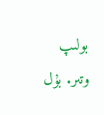بولىپ وتىر. بۇل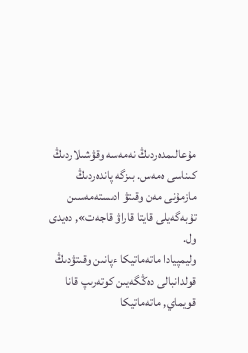مۇعالىمدەردىڭ نەمەسە وقۋشىلاردىڭ كىناسى ەمەس. بىزگە پاندەردىڭ مازمۇنى مەن وقىتۋ ادىستەمەسىن تۇبەگەيلى قايتا قاراۋ قاجەت», دەيدى ول.
وليمپيادا ماتەماتيكا ءپانىن وقىتۋدىڭ قولدانبالى دەڭگەيىن كوتەرىپ قانا قويماي, ماتەماتيكا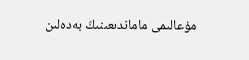مۇعالىمى ماماندىعىنىڭ بەدەلىن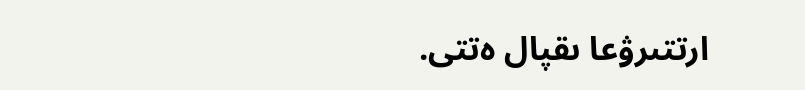ارتتىرۋعا ىقپال ەتتى.